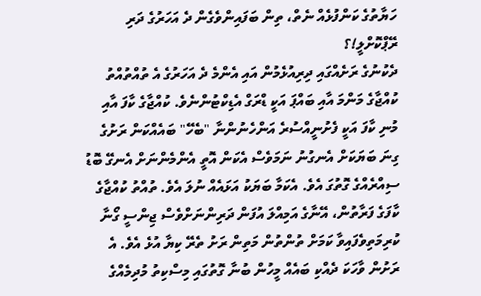ހަޔާތުގެ ކަންފުޅެއް ނެތް، ތިން ބަފައިންވެގެން ދެ އަހަރުގެ ދަރި ރޭޕްކޮށްލީ!؟
ދެކުނުގެ ރަށެއްގައި ދިރިއުޅެމުން އައި އެންމެ ދެ އަހަރުގެ އެ ތުއްތުއްތު ކުއްޖާގެ މަންމަ އާއި ބައްޕަ އަކީ ޑްރަގް އެޑިކްޓުންނެވެ. ކުއްޖާގެ ކާފަ އާއި މުނި ކާފަ އަކީ ފެށުނީއްސުރެ އަންހެނުންނާ "ބެހޭ" ބައެއްކަން ރަށުގެ ގިނަ ބަޔަކަށް އެނގުނު ނަމަވެސް އެކަން އޮތީ އެންމެންނަށް އެނގޭ ބޮޑު ސިއްރެއްގެ ގޮތުގަ އެވެ. އެކަމާ ބަޔަކު އަޅައެއް ނުލަ އެވެ. ތުއްތު ކުއްޖާގެ ކާފަގެ ފަރާތުން، އޭނާގެ އަމިއްލަ އުފަން ދަރިންނަށްވެސް ޖިންސީ ގޯނާ ކުރިމަތިވެފައިވާ ކަމަށް ތުންތުން މަތިން ރަށު ތެރޭ ކިޔާ އުޅެ އެވެ. އެ ރަށުން ވާހަކަ ދެއްކި ބައެއް މީހުން ބުނާ ގޮތުގައި މިސްކިތު މުދިމެއްގެ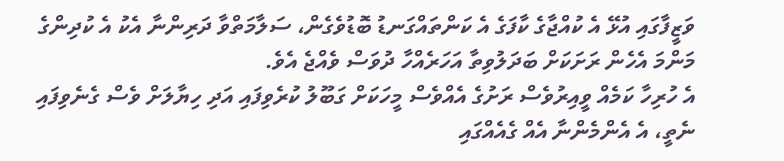ވަޒީފާގައި އުޅޭ އެ ކުއްޖާގެ ކާފަގެ އެ ކަންތައްގަނޑު ބޮޑުވެގެން، ސަލާމަތްވާ ދަރިންނާ އެކު އެ ކުދިންގެ މަންމަ އެހެން ރަށަކަށް ބަދަލުވިތާ އަހަރެއްހާ ދުވަސް ވެއްޖެ އެވެ.
އެ ހުރިހާ ކަމެއް ވީއިރުވެސް ރަށުގެ އެއްވެސް މީހަކަށް ގަބޫލު ކުރެވިފައި އަދި ހިޔާލަށް ވެސް ގެނެވިފައި ނެތީ، އެ އެންމެންނާ އެއް ގެއެއްގައި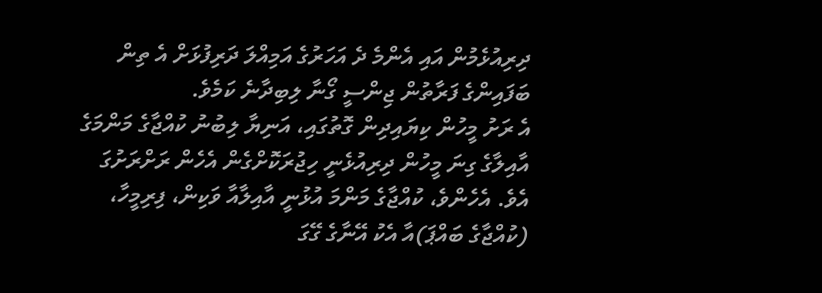ދިރިއުޅެމުން އައި އެންމެ ދެ އަހަރުގެ އަމިއްލަ ދަރިފުޅަށް އެ ތިން ބަފައިންގެ ފަރާތުން ޖިންސީ ގޯނާ ލިބިދާނެ ކަމެވެ.
އެ ރަށު މީހުން ކިޔައިދިން ގޮތުގައި، އަނިޔާ ލިބުނު ކުއްޖާގެ މަންމަގެ އާއިލާގެ ގިނަ މީހުން ދިރިއުޅެނީ ހިޖުރަކޮށްގެން އެހެން ރަށްރަށުގަ އެވެ. އެހެންވެ، ކުއްޖާގެ މަންމަ އުޅުނީ އާއިލާއާ ވަކިން، ފިރިމީހާ، (ކުއްޖާގެ ބައްޕަ)އާ އެކު އޭނާގެ ގޭގަ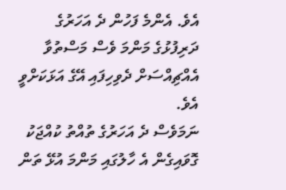އެވެ. އެންމެ ފަހުން ދެ އަހަރުގެ ދަރިފުޅުގެ މަންމަ ވެސް މަސްތުވާ އެއްޗިއްސަށް ދެވިހިފައި އޭގެ އަޅަކަށްވީ އެވެ.
ނަމަވެސް ދެ އަހަރުގެ ތުއްތު ކުއްޖަކު ގޮވައިގެން އެ ހާލުގައި މަންމަ އުޅޭ ތަން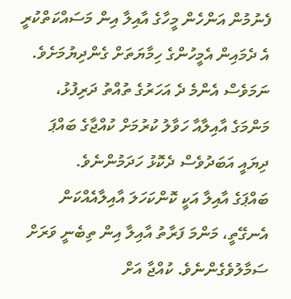ފެނުމުން އަންހެން މީހާގެ އާއިލާ އިން މަސައްކަތްކުރީ އެ ދެމައިން އެމީހުންގެ ހިމާޔަތަށް ގެންދިޔުމަށެވެ. ނަމަވެސް އެންމެ ދެ އަހަރުގެ ތުއްތު ދަރިފުޅު، މަންމަގެ އާއިލާއާ ހަވާލު ކުރުމަށް ކުއްޖާގެ ބައްޕަ ދިޔައީ އަބަދުވެސް ދެކޮޅު ހަދަމުންނެވެ.
ބައްޕަގެ އާއިލާ އަކީ ކޮންކަހަލަ އާއިލާއެއްކަން އެނގޭތީ، މަންމަ ފަރާތު އާއިލާ އިން ތިބެނީ ވަރަށް ސަމާލުވެގެންނެވެ. ކުއްޖާ އަށް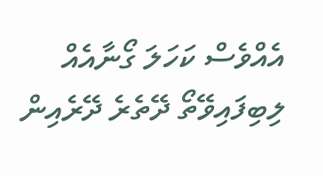އެއްވެސް ކަހަލަ ގޯނާއެއް ލިބިފައިވޭތޯ ދޭތެރެ ދޭރެއިން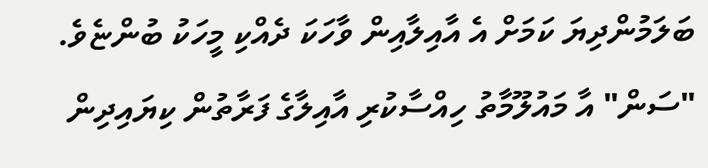ބަލަމުންދިޔަ ކަމަށް އެ އާއިލާއިން ވާހަކަ ދެއްކި މީހަކު ބުންޏެވެ.
"ސަން" އާ މައުލޫމާތު ހިއްސާކުރި އާއިލާގެ ފަރާތުން ކިޔައިދިން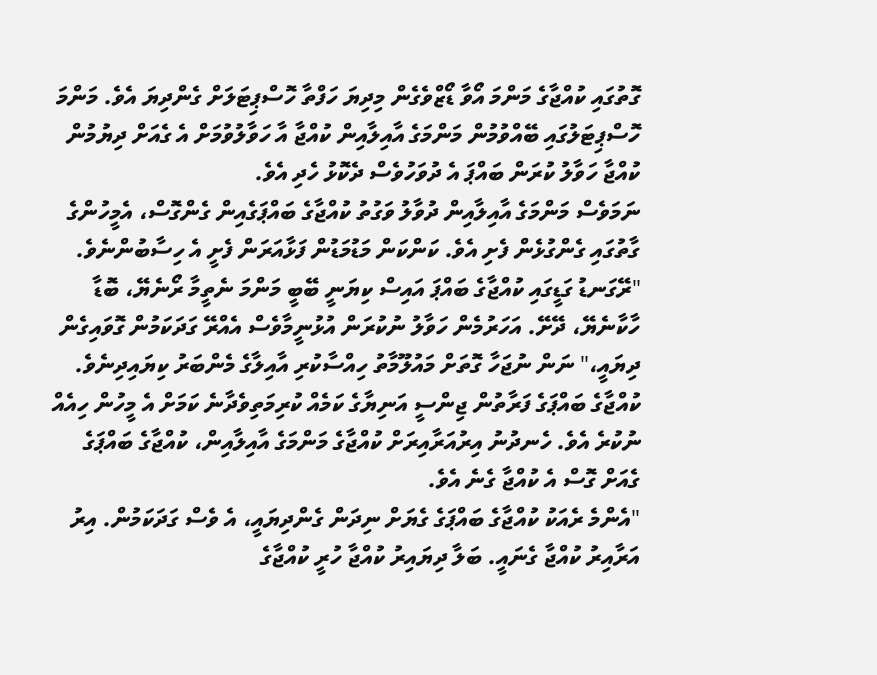ގޮތުގައި ކުއްޖާގެ މަންމަ އޯވާ ޑޯޒްވެގެން މިދިޔަ ހަފްތާ ހޮސްޕިޓަލަށް ގެންދިޔަ އެވެ. މަންމަ ހޮސްޕިޓަލުގައި ބޭއްވުމުން މަންމަގެ އާއިލާއިން ކުއްޖާ އާ ހަވާލުވުމަށް އެ ގެއަށް ދިޔުމުން ކުއްޖާ ހަވާލު ކުރަން ބައްޕަ އެ ދުވަހުވެސް ދެކޮޅު ހެދި އެވެ.
ނަމަވެސް މަންމަގެ އާއިލާއިން ދުވާލު ވަގުތު ކުއްޖާގެ ބައްޕަގެއިން ގެންގޮސް، އެމީހުންގެ ގާތުގައި ގެންގުޅެން ފެށި އެވެ. ކަންކަން މަޑުމަޑުން ފަޅާއަރަން ފެށީ އެ ހިސާބުންނެވެ.
"ރޭގަނޑު ގަޑީގައި ކުއްޖާގެ ބައްޕަ އައިސް ކިޔަނީ ބޭބީ މަންމަ ނެތީމާ ރޯނެޔޭ، ބޮޑާ ހާކާނެޔޭ، ދޭށޭ. އަހަރުމެން ހަވާލު ނުކުރަން އުޅުނީމާވެސް އެއްރޭ ގަދަކަމުން ގޮވައިގެން ދިޔައީ،" ނަން ނުޖަހާ ގޮތަށް މައުލޫމާތު ހިއްސާކުރި އާއިލާގެ މެންބަރު ކިޔައިދިނެވެ.
ކުއްޖާގެ ބައްޕަގެ ފަރާތުން ޖިންސީ އަނިޔާގެ ކަމެއް ކުރިމަތިވެދާނެ ކަމަށް އެ މީހުން ހިއެއް ނުކުރެ އެވެ. ހެނދުނު އިރުއަރާއިރަށް ކުއްޖާގެ މަންމަގެ އާއިލާއިން، ކުއްޖާގެ ބައްޕަގެ ގެއަށް ގޮސް އެ ކުއްޖާ ގެނެ އެވެ.
"އެންމެ ރެއަކު ކުއްޖާގެ ބައްޕަގެ ގެޔަށް ނިދަން ގެންދިޔައީ، އެ ވެސް ގަދަކަމުން. އިރު އަރާއިރު ކުއްޖާ ގެނައީ. ބަލާ ދިޔައިރު ކުއްޖާ ހުރީ ކުއްޖާގެ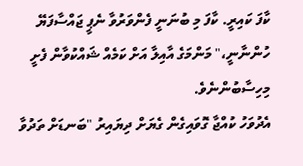ކާފަ ކައިރީ. ކާފަ މި ބުނަނީ ފެންވަރުވާ ނެޕީ ޖައްސާފަޔޭ ހުންނާނީ،" މަންމަގެ އާއިލާ އަށް ކަމެއް ޝައްކުވާން ފެށީ މިހިސާބުންނެވެ.
އެދުވަހު ކުއްޖާ ގޮވައިގެން ގެޔަށް ދިޔައިރު "ބަނޑަށް ތަދުވާ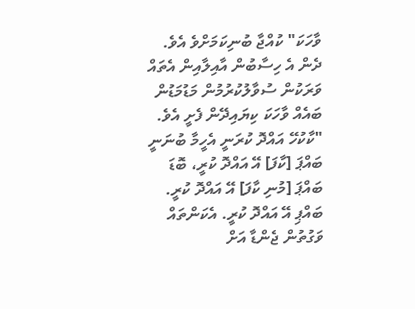ވާހަކަ" ކުއްޖާ ބުނިކަމަށްވެ އެވެ. ދެން އެ ހިސާބުން އާއިލާއިން އެތައް ވަރަކުން ސުވާލުކުރުމުން މަޑުމަޑުން ބައެއް ވާހަކަ ކިޔައިދޭން ފެށީ އެވެ.
"ކާކުހޭ އައްދޮ ކުރަނީ އެހީމާ ބުނަނީ ބައްޕަ [ކާފަ] އޭ އައްދޮ ކުރީ، ބޮޑަ ބައްޕަ [މުނި ކާފަ] އޭ އައްދޮ ކުރީ. ބައްޕި އޭ އައްދޮ ކުރީ. އެކަންތައް ވަގުތުން ޖެންޑާ އަށް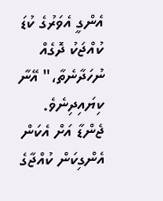އެންގީ އެވަރުގެ ކުޑަ ކުއްޖަކު ދޮގެއް ނުހަދާނެތާ،" އޭނާ ކިޔައިދިނެވެ.
ޖެންޑާ އަށް އެކަން އެންގިކަން ކުއްޖާގެ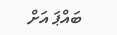ބައްޕަ އަށް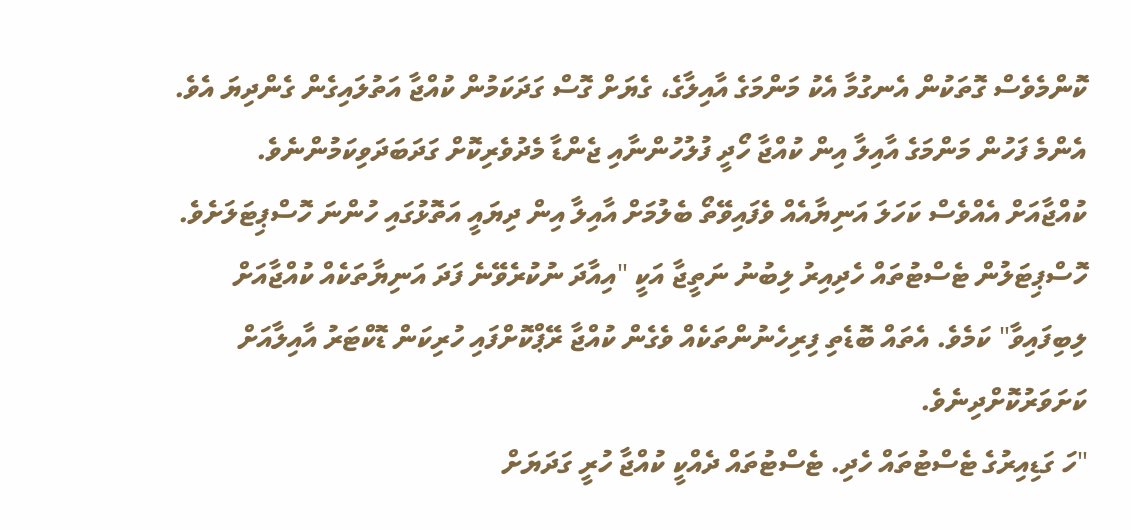ކޮންމެވެސް ގޮތަކުން އެނގުމާ އެކު މަންމަގެ އާއިލާގެ، ގެޔަށް ގޮސް ގަދަކަމުން ކުއްޖާ އަތުލައިގެން ގެންދިޔަ އެވެ. އެންމެ ފަހުން މަންމަގެ އާއިލާ އިން ކުއްޖާ ހޯދީ ފުލުހުންނާއި ޖެންޑާ މެދުވެރިކޮށް ގަދަބަދަވިކަމުންނެވެ.
ކުއްޖާއަށް އެއްވެސް ކަހަލަ އަނިޔާއެއް ވެފައިވޭތޯ ބެލުމަށް އާއިލާ އިން ދިޔައީ އަތޮޅުގައި ހުންނަ ހޮސްޕިޓަލަށެވެ. ހޮސްޕިޓަލުން ޓެސްޓުތައް ހެދިއިރު ލިބުނު ނަތީޖާ އަކީ "އިއާދަ ނުކުރެވޭނެ ފަދަ އަނިޔާތަކެއް ކުއްޖާއަށް ލިބިފައިވާ" ކަމެވެ. އެތައް ބޮޑެތި ފިރިހެނުންތަކެއް ވެގެން ކުއްޖާ ރޭޕްކޮށްފައި ހުރިކަން ޑޮކްޓަރު އާއިލާއަށް ކަށަވަރުކޮށްދިނެވެ.
"ހަ ގަޑިއިރުގެ ޓެސްޓުތައް ހެދި. ޓެސްޓުތައް ދެއްކީ ކުއްޖާ ހުރީ ގަދަޔަށް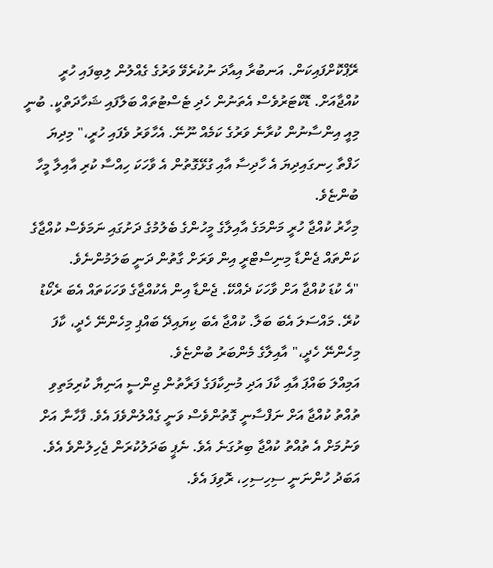ރޭޕްކޮށްފައިކަން. އަނބުރާ އިއާދަ ނުކުރެވޭ ވަރުގެ ގެއްލުން ލިބިފައި ހުރީ ކުއްޖާއަށް. ޑޮކްޓަރުވެސް އެތަނުން ހެދި ޓެސްޓުތައް ބަލާފައި ޝަހާދަތްކީ. ބުނީ މިއީ އިންސާނުން ކުރާނެ ވަރުގެ ކަމެއް ނޫނޭ. އެހާވަރު ވެފައި ހުރީ،" މިދިޔަ ހަފްތާ ހިނގައިދިޔަ އެ ހާދިސާ އާއި ގުޅޭގޮތުން އެ ވާހަކަ ހިއްސާ ކުރި އާއިލާ މީހާ ބުންޏެވެ.
މިހާރު ކުއްޖާ ހުރީ މަންމަގެ އާއިލާގެ މީހުންގެ ބެލުމުގެ ދަށުގައި ނަމަވެސް ކުއްޖާގެ ކަންތައް ޖެންޑާ މިނިސްޓްރީ އިން ވަރަށް ގާތުން ދަނީ ބަލަމުންނެވެ.
"އެ ކުޑަ ކުއްޖާ އަށް ވާހަކަ ދެއްކޭ. ޖެންޑާ އިން އެކުއްޖާގެ ވަހަކަތައް އެބަ ރެކޯޑު ކުރޭ. މައްސަލަ އެބަ ބަލާ. ކުއްޖާ އެބަ ކިޔައިދޭ ބައްޕި މިހެންނޭ ހެދީ، ކާފަ މިހެންނޭ ހެދީ،" އާއިލާގެ މެންބަރު ބުންޏެވެ.
އަމިއްލަ ބައްޕަ އާއި ކާފަ އަދި މުނިކާފަގެ ފަރާތުން ޖިންސީ އަނިޔާ ކުރިމަތިވި ތުއްތު ކުއްޖާ އަށް ނަފްސާނީ ގޮތުންވެސް ވަނީ ގެއްލުންވެފަ އެވެ. ފާހާނާ އަށް ވަނުމަށް އެ ތުއްތު ކުއްޖާ ބިރުގަނެ އެވެ. ނެޕީ ބަދަލުކުރަން ޖެހިލުންވެ އެވެ. އަބަދު ހުންނަނީ ސިހިސިހި، ރޮވިފަ އެވެ.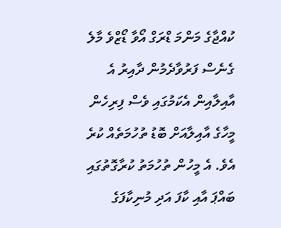ކުއްޖާގެ މަންމަ ޑްރަގް އޯވާ ޑޯޒްވެ މާލެ ގެނެސް ފަރުވާދެމުން ދާއިރު އެ އާއިލާއިން އެކަމުގައި ވެސް ފިރިހެން މީހާގެ އާއިލާއަށް ބޮޑު ތުހުމަތެއް ކުރެ އެވެ. އެ މީހުން ތުހުމަތު ކުރާގޮތުގައި ބައްޕަ އާއި ކާފަ އަދި މުނިކާފަގެ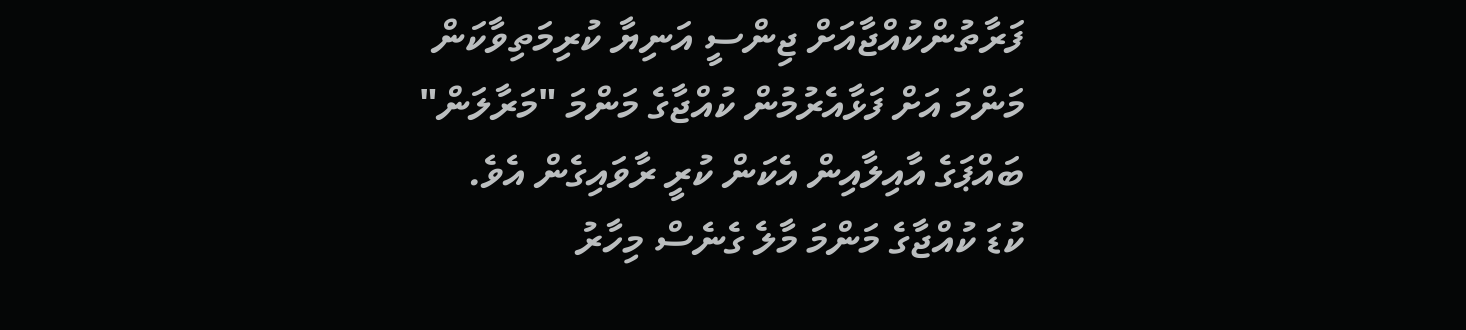ފަރާތުންކުއްޖާއަށް ޖިންސީ އަނިޔާ ކުރިމަތިވާކަން މަންމަ އަށް ފަޅާއެރުމުން ކުއްޖާގެ މަންމަ "މަރާލަން" ބައްޕަގެ އާއިލާއިން އެކަން ކުރީ ރާވައިގެން އެވެ.
ކުޑަ ކުއްޖާގެ މަންމަ މާލެ ގެނެސް މިހާރު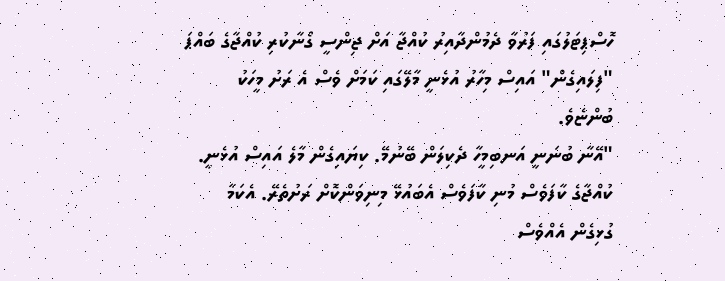ހޮސްޕިޓަލުގައި ފަރުވާ ދެމުންދާއިރު ކުއްޖާ އަށް ޖިންސީ ގޯނާކުރި ކުއްޖާގެ ބައްޕަ "ފިލައިގެން" އައިސް މިހާރު އުޅެނީ މާލޭގައި ކަމަށް ވެސް އެ ރަށު މީހަކު ބުންޏެވެ.
"އޭނާ ބުނަނީ އަނބިމީހާ ދެކިލަން ބޭނުމޭ. ކިޔައިގެން މާލެ އައިސް އުޅެނީ. ކުއްޖާގެ ކާފަވެސް މުނި ކާފަވެސް އެބައުޅޭ މިނިވަންކޮށް ރަށުތެރޭ. އެކަމާ ގުޅިގެން އެއްވެސް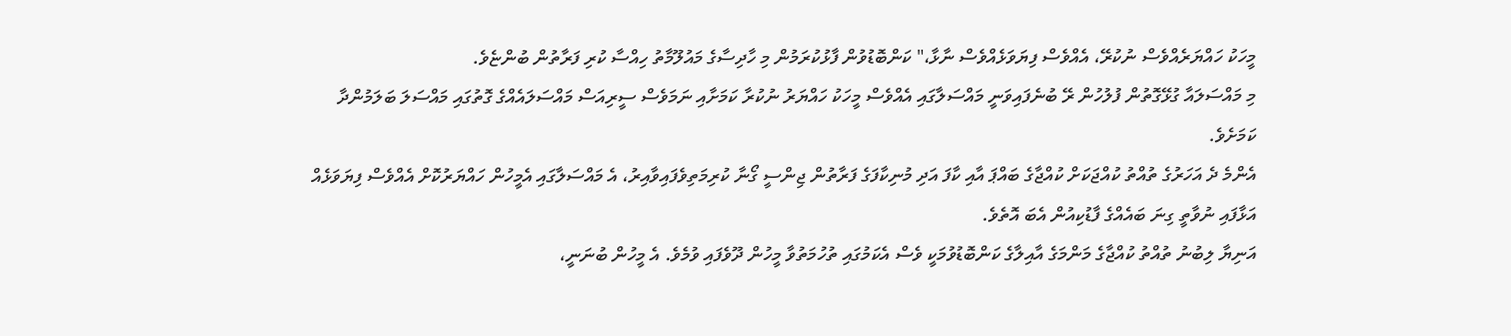މީހަކު ހައްޔަރެއްވެސް ނުކުރޭ، އެއްވެސް ފިޔަވަޅެއްވެސް ނާޅާ،" ކަންބޮޑުވުން ފާޅުކުރަމުން މި ހާދިސާގެ މައުލޫމާތު ހިއްސާ ކުރި ފަރާތުން ބުންޏެވެ.
މި މައްސަލައާ ގުޅޭގޮތުން ފުލުހުން ރޭ ބުނެފައިވަނީ މައްސަލާގައި އެއްވެސް މީހަކު ހައްޔަރު ނުކުރާ ކަމަށާއި ނަމަވެސް ސީރިއަސް މައްސަލައެއްގެ ގޮތުގައި މައްސަލަ ބަލަމުންދާ ކަމަށެވެ.
އެންމެ ދެ އަހަރުގެ ތުއްތު ކުއްޖަކަށް ކުއްޖާގެ ބައްޕަ އާއި ކާފަ އަދި މުނިކާފަގެ ފަރާތުން ޖިންސީ ގޯނާ ކުރިމަތިވެފައިވާއިރު، އެ މައްސަލާގައި އެމީހުން ހައްޔަރުކޮށް އެއްވެސް ފިޔަވަޅެއް އަޅާފައި ނުވާތީ ގިނަ ބައެއްގެ ފާޑުކިއުން އެބަ އޮތެވެ.
އަނިޔާ ލިބުނު ތުއްތު ކުއްޖާގެ މަންމަގެ އާއިލާގެ ކަންބޮޑުވުމަކީ ވެސް އެކަމުގައި ތުހުމަތުވާ މީހުން ދޫވެފައި ވުމެވެ. އެ މީހުން ބުނަނީ،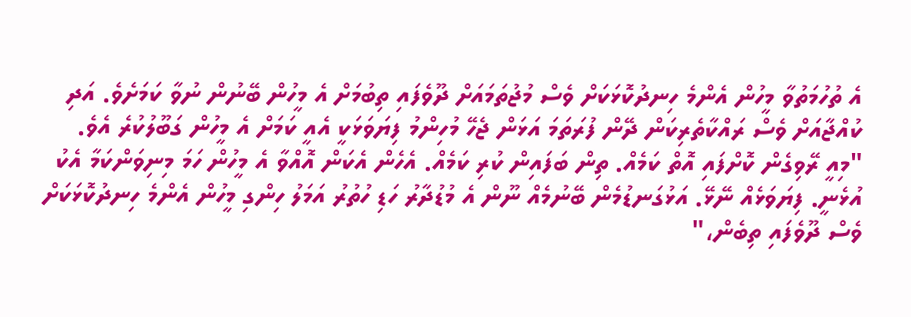އެ ތުހުމަތުވާ މީހުން އެންމެ ހިނދުކޮޅަކަށް ވެސް މުޖުތަމައަށް ދޫވެފައި ތިބުމަށް އެ މީހުން ބޭނުން ނުވާ ކަމަށެވެ. އަދި ކުއްޖާއަށް ވެސް ރައްކާތެރިކަން ދޭން ފުރަތަމަ އަޅަން ޖެހޭ މުހިންމު ފިޔަވަޅަކީ އެއީ ކަމަށް އެ މީހުން ގަބޫލުކުރެ އެވެ.
"މިއީ ރޭވިގެން ކޮށްފައި އޮތް ކަމެއް. ތިން ބަފައިން ކުރި ކަމެއް. އެހެން އެކަން އޮއްވާ އެ މީހުން ހަމަ މިނިވަންކަމާ އެކު އުޅެނީ. ފިޔަވަޅެއް ނޭޅޭ. އަޅުގަނޑުމެން ބޭނުމެއް ނޫން އެ މުޑުދާރު ހަޑި ހުތުރު އަމަލު ހިންގި މީހުން އެންމެ ހިނދުކޮޅަކަށް ވެސް ދޫވެފައި ތިބެން،"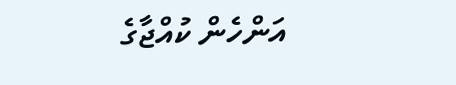އަންހެން ކުއްޖާގެ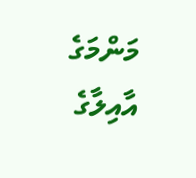މަންމަގެ އާއިލާގެ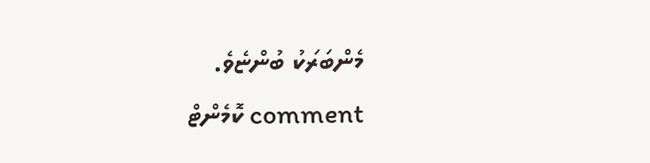މެންބަރަކު ބުންޏެވެ.
comment ކޮމެންޓް